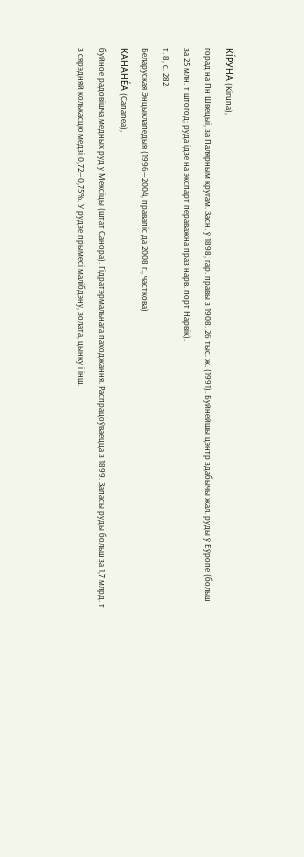КІ́РУНА (Kiruna),
горад на Пн Швецыі, за Палярным кругам. Засн. ў 1898, гар. правы з 1908. 26 тыс. ж. (1991). Буйнейшы цэнтр здабычы жал. руды ў Еўропе (больш за 25 млн. т штогод; руда ідзе на экспарт пераважна праз нарв. порт Нарвік).
т. 8, с. 282
Беларуская Энцыклапедыя (1996—2004, правапіс да 2008 г., часткова)
КАНАНЕ́А (Cananea),
буйное радовішча медных руд у Мексіцы (штат Санора). Гідратэрмальнага паходжання. Распрацоўваецца з 1899. Запасы руды больш за 1,7 млрд. т з сярэдняй колькасцю медзі 0,72—0,75%. У рудзе прымесі малібдэну, золата, цынку і інш.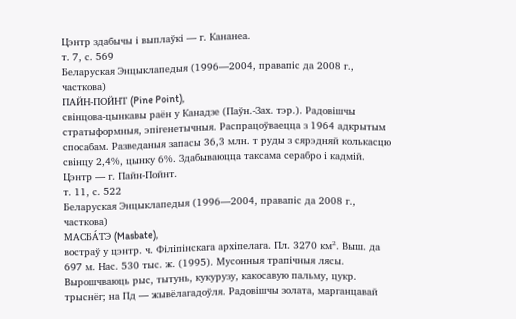Цэнтр здабычы і выплаўкі — г. Кананеа.
т. 7, с. 569
Беларуская Энцыклапедыя (1996—2004, правапіс да 2008 г., часткова)
ПАЙН-ПОЙНТ (Pine Point),
свінцова-цынкавы раён у Канадзе (Паўн.-Зах. тэр.). Радовішчы стратыформныя, эпігенетычныя. Распрацоўваецца з 1964 адкрытым спосабам. Разведаныя запасы 36,3 млн. т руды з сярэдняй колькасцю свінцу 2,4%, цынку 6%. Здабываюцца таксама серабро і кадмій. Цэнтр — г. Пайн-Пойнт.
т. 11, с. 522
Беларуская Энцыклапедыя (1996—2004, правапіс да 2008 г., часткова)
МАСБА́ТЭ (Masbate),
востраў у цэнтр. ч. Філіпінскага архіпелага. Пл. 3270 км². Выш. да 697 м. Нас. 530 тыс. ж. (1995). Мусонныя трапічныя лясы. Вырошчваюць рыс, тытунь, кукурузу, какосавую пальму, цукр. трыснёг; на Пд — жывёлагадоўля. Радовішчы золата, марганцавай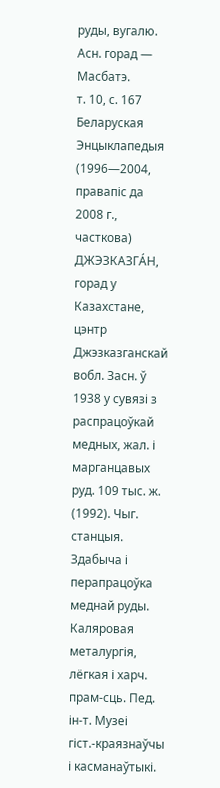руды, вугалю. Асн. горад — Масбатэ.
т. 10, с. 167
Беларуская Энцыклапедыя (1996—2004, правапіс да 2008 г., часткова)
ДЖЭЗКАЗГА́Н,
горад у Казахстане, цэнтр Джэзказганскай вобл. Засн. ў 1938 у сувязі з распрацоўкай медных, жал. і марганцавых руд. 109 тыс. ж. (1992). Чыг. станцыя. Здабыча і перапрацоўка меднай руды. Каляровая металургія, лёгкая і харч. прам-сць. Пед. ін-т. Музеі гіст.-краязнаўчы і касманаўтыкі.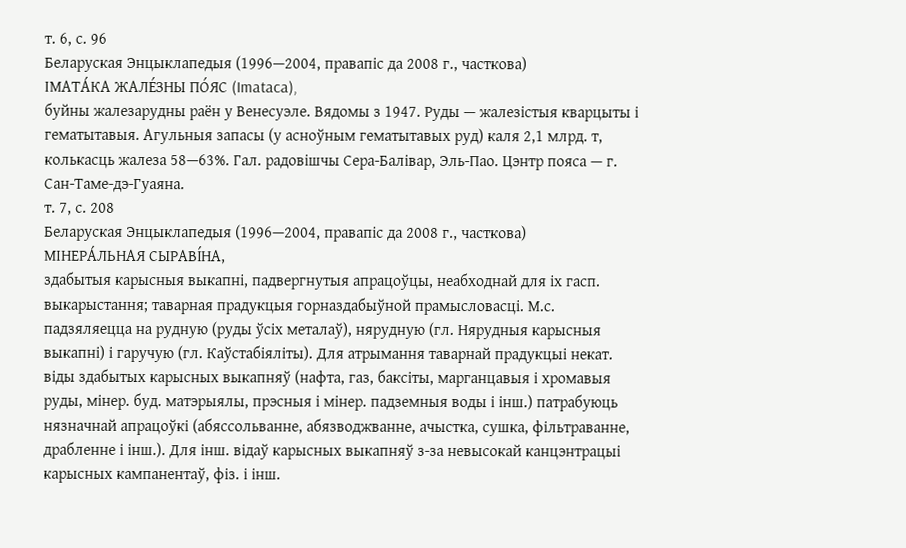т. 6, с. 96
Беларуская Энцыклапедыя (1996—2004, правапіс да 2008 г., часткова)
ІМАТА́КА ЖАЛЕ́ЗНЫ ПО́ЯС (Imataca),
буйны жалезарудны раён у Венесуэле. Вядомы з 1947. Руды — жалезістыя кварцыты і гематытавыя. Агульныя запасы (у асноўным гематытавых руд) каля 2,1 млрд. т, колькасць жалеза 58—63%. Гал. радовішчы Сера-Балівар, Эль-Пао. Цэнтр пояса — г. Сан-Таме-дэ-Гуаяна.
т. 7, с. 208
Беларуская Энцыклапедыя (1996—2004, правапіс да 2008 г., часткова)
МІНЕРА́ЛЬНАЯ СЫРАВІ́НА,
здабытыя карысныя выкапні, падвергнутыя апрацоўцы, неабходнай для іх гасп. выкарыстання; таварная прадукцыя горназдабыўной прамысловасці. М.с. падзяляецца на рудную (руды ўсіх металаў), нярудную (гл. Нярудныя карысныя выкапні) і гаручую (гл. Каўстабіяліты). Для атрымання таварнай прадукцыі некат. віды здабытых карысных выкапняў (нафта, газ, баксіты, марганцавыя і хромавыя руды, мінер. буд. матэрыялы, прэсныя і мінер. падземныя воды і інш.) патрабуюць нязначнай апрацоўкі (абяссольванне, абязводжванне, ачыстка, сушка, фільтраванне, драбленне і інш.). Для інш. відаў карысных выкапняў з-за невысокай канцэнтрацыі карысных кампанентаў, фіз. і інш.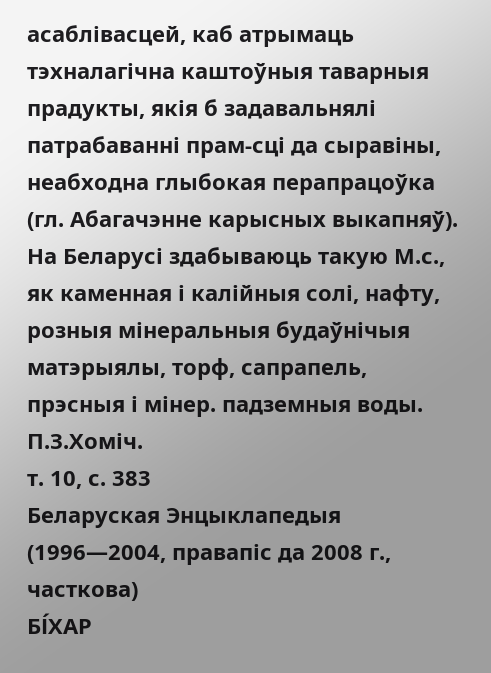асаблівасцей, каб атрымаць тэхналагічна каштоўныя таварныя прадукты, якія б задавальнялі патрабаванні прам-сці да сыравіны, неабходна глыбокая перапрацоўка (гл. Абагачэнне карысных выкапняў). На Беларусі здабываюць такую М.с., як каменная і калійныя солі, нафту, розныя мінеральныя будаўнічыя матэрыялы, торф, сапрапель, прэсныя і мінер. падземныя воды.
П.З.Хоміч.
т. 10, с. 383
Беларуская Энцыклапедыя (1996—2004, правапіс да 2008 г., часткова)
БІ́ХАР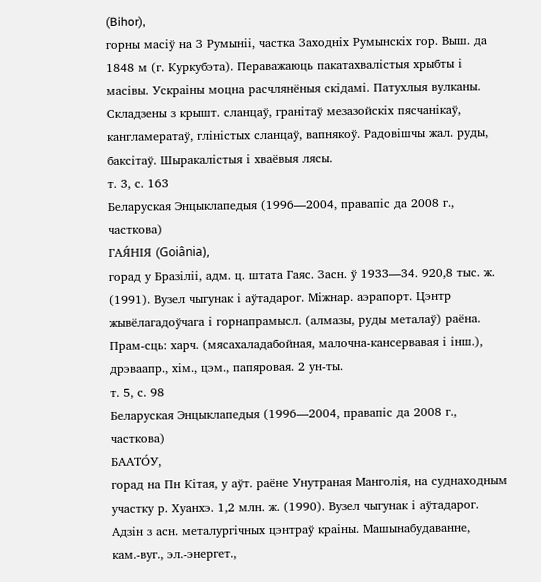(Bihor),
горны масіў на З Румыніі, частка Заходніх Румынскіх гор. Выш. да 1848 м (г. Куркубэта). Пераважаюць пакатахвалістыя хрыбты і масівы. Ускраіны моцна расчлянёныя скідамі. Патухлыя вулканы. Складзены з крышт. сланцаў, гранітаў мезазойскіх пясчанікаў, кангламератаў, гліністых сланцаў, вапнякоў. Радовішчы жал. руды, баксітаў. Шыракалістыя і хваёвыя лясы.
т. 3, с. 163
Беларуская Энцыклапедыя (1996—2004, правапіс да 2008 г., часткова)
ГАЯ́НІЯ (Goiânia),
горад у Бразіліі, адм. ц. штата Гаяс. Засн. ў 1933—34. 920,8 тыс. ж. (1991). Вузел чыгунак і аўтадарог. Міжнар. аэрапорт. Цэнтр жывёлагадоўчага і горнапрамысл. (алмазы, руды металаў) раёна. Прам-сць: харч. (мясахаладабойная, малочна-кансервавая і інш.), дрэваапр., хім., цэм., папяровая. 2 ун-ты.
т. 5, с. 98
Беларуская Энцыклапедыя (1996—2004, правапіс да 2008 г., часткова)
БААТО́У,
горад на Пн Кітая, у аўт. раёне Унутраная Манголія, на суднаходным участку р. Хуанхэ. 1,2 млн. ж. (1990). Вузел чыгунак і аўтадарог. Адзін з асн. металургічных цэнтраў краіны. Машынабудаванне, кам.-вуг., эл.-энергет.,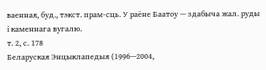ваенная, буд., тэкст. прам-сць. У раёне Баатоу — здабыча жал. руды і каменнага вугалю.
т. 2, с. 178
Беларуская Энцыклапедыя (1996—2004,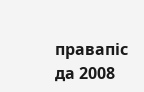правапіс да 2008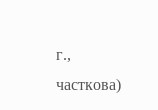г., часткова)